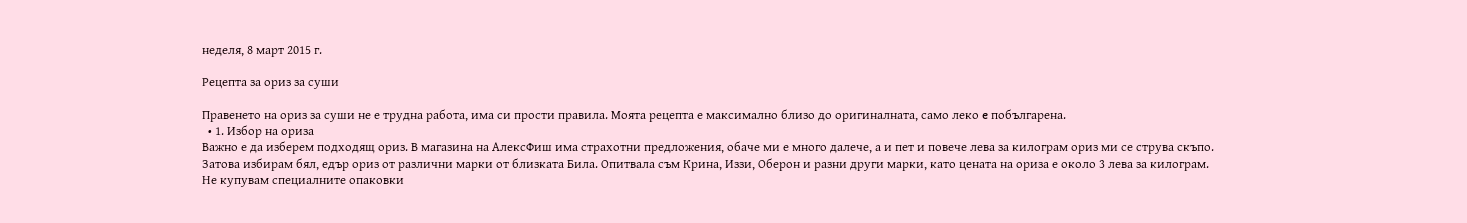неделя, 8 март 2015 г.

Рецепта за ориз за суши

Правенето на ориз за суши не е трудна работа, има си прости правила. Моята рецепта е максимално близо до оригиналната, само леко e побългарена.
  • 1. Избор на ориза
Важно е да изберем подходящ ориз. В магазина на АлексФиш има страхотни предложения, обаче ми е много далече, а и пет и повече лева за килограм ориз ми се струва скъпо. Затова избирам бял, едър ориз от различни марки от близката Била. Опитвала съм Крина, Иззи, Оберон и разни други марки, като цената на ориза е около 3 лева за килограм. Не купувам специалните опаковки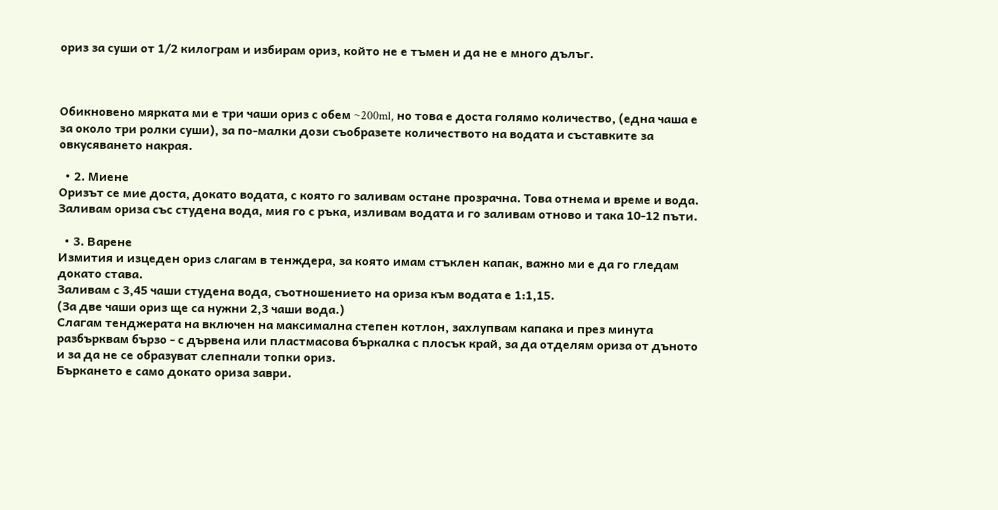ориз за суши от 1/2 килограм и избирам ориз, който не е тъмен и да не е много дълъг.



Обикновено мярката ми е три чаши ориз с обем ~200ml, но това е доста голямо количество, (една чаша е за около три ролки суши), за по-малки дози съобразете количеството на водата и съставките за овкусяването накрая.

  • 2. Миене
Оризът се мие доста, докато водата, с която го заливам остане прозрачна. Това отнема и време и вода. Заливам ориза със студена вода, мия го с ръка, изливам водата и го заливам отново и така 10-12 пъти.

  • 3. Варене
Измития и изцеден ориз слагам в тенждера, за която имам стъклен капак, важно ми е да го гледам докато става.
Заливам с 3,45 чаши студена вода, съотношението на ориза към водата е 1:1,15.
(За две чаши ориз ще са нужни 2,3 чаши вода.)
Слагам тенджерата на включен на максимална степен котлон, захлупвам капака и през минута разбърквам бързо - с дървена или пластмасова бъркалка с плосък край, за да отделям ориза от дъното и за да не се образуват слепнали топки ориз.
Бъркането е само докато ориза заври.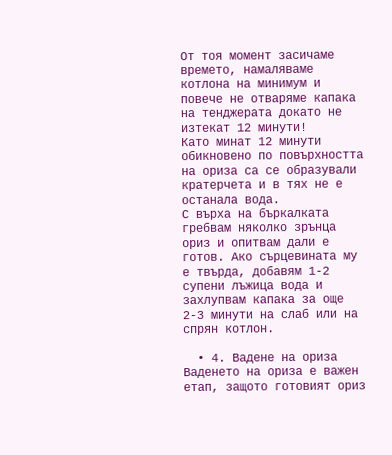От тоя момент засичаме времето, намаляваме котлона на минимум и повече не отваряме капака на тенджерата докато не изтекат 12 минути!
Като минат 12 минути обикновено по повърхността на ориза са се образували кратерчета и в тях не е останала вода.
С върха на бъркалката гребвам няколко зрънца ориз и опитвам дали е готов. Ако сърцевината му е твърда, добавям 1-2 супени лъжица вода и захлупвам капака за още 2-3 минути на слаб или на спрян котлон.

  • 4. Вадене на ориза
Ваденето на ориза е важен етап, защото готовият ориз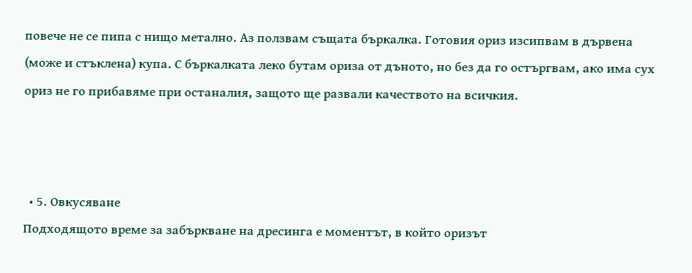повече не се пипа с нищо метално. Аз ползвам същата бъркалка. Готовия ориз изсипвам в дървена (може и стъклена) купа. С бъркалката леко бутам ориза от дъното, но без да го остъргвам, ако има сух ориз не го прибавяме при останалия, защото ще развали качеството на всичкия.



  • 5. Овкусяване
Подходящото време за забъркване на дресинга е моментът, в който оризът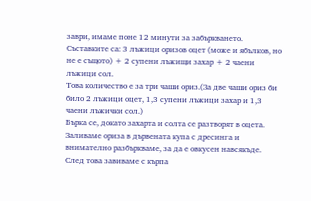заври, имаме поне 12 минути за забъркването.
Съставките са: 3 лъжици оризов оцет (може и ябълков, но не е същото) + 2 супени лъжищи захар + 2 чаени лъжици сол.
Това количество е за три чаши ориз.(За две чаши ориз би било 2 лъжици оцет, 1,3 супени лъжици захар и 1,3 чаени лъжички сол.)
Бърка се, докато захарта и солта се разтворят в оцета.
Заливаме ориза в дървената купа с дресинга и внимателно разбъркваме, за да е овкусен навсякъде. След това завиваме с кърпа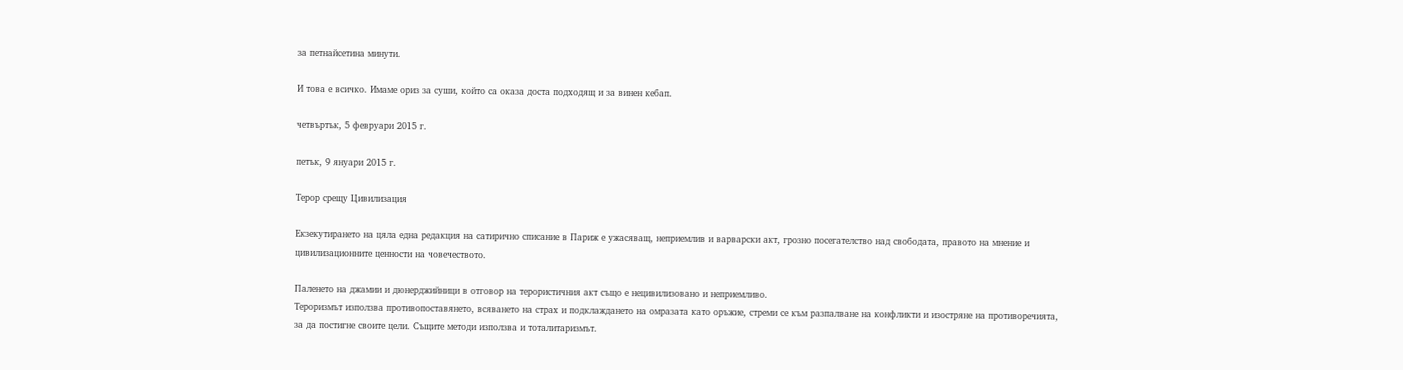за петнайсетина минути.

И това е всичко. Имаме ориз за суши, който са оказа доста подходящ и за винен кебап.

четвъртък, 5 февруари 2015 г.

петък, 9 януари 2015 г.

Терор срещу Цивилизация

Екзекутирането на цяла една редакция на сатирично списание в Париж е ужасяващ, неприемлив и варварски акт, грозно посегателство над свободата, правото на мнение и цивилизационните ценности на човечеството.

Паленето на джамии и дюнерджийници в отговор на терористичния акт също е нецивилизовано и неприемливо.
Тероризмът използва противопоставянето, всяването на страх и подклаждането на омразата като оръжие, стреми се към разпалване на конфликти и изостряне на противоречията, за да постигне своите цели. Същите методи използва и тоталитаризмът.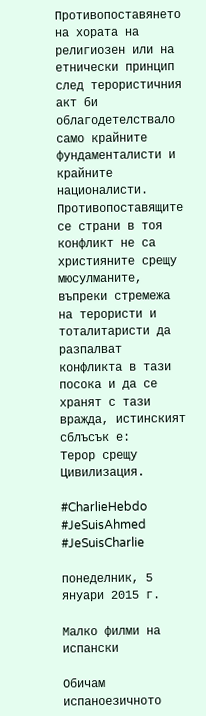Противопоставянето на хората на религиозен или на етнически принцип след терористичния акт би облагодетелствало само крайните фундаменталисти и крайните националисти.
Противопоставящите се страни в тоя конфликт не са християните срещу мюсулманите, въпреки стремежа на терористи и тоталитаристи да разпалват конфликта в тази посока и да се хранят с тази вражда, истинският сблъсък е:
Терор срещу Цивилизация.

#CharlieHebdo #JeSuisAhmed #JeSuisCharlie

понеделник, 5 януари 2015 г.

Малко филми на испански

Обичам испаноезичното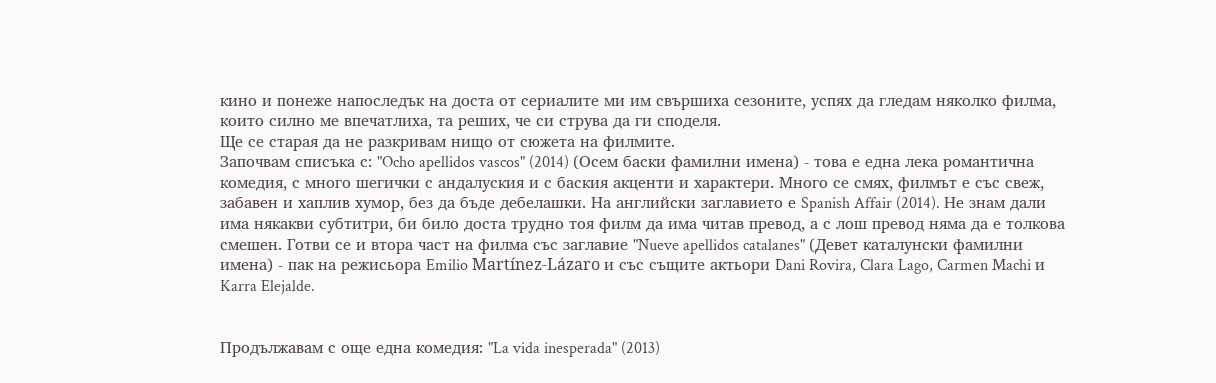кино и понеже напоследък на доста от сериалите ми им свършиха сезоните, успях да гледам няколко филма, които силно ме впечатлиха, та реших, че си струва да ги споделя.
Ще се старая да не разкривам нищо от сюжета на филмите.
Започвам списъка с: "Ocho apellidos vascos" (2014) (Осем баски фамилни имена) - това е една лека романтична комедия, с много шегички с андалуския и с баския акценти и характери. Много се смях, филмът е със свеж, забавен и хаплив хумор, без да бъде дебелашки. На английски заглавието е Spanish Affair (2014). Не знам дали има някакви субтитри, би било доста трудно тоя филм да има читав превод, а с лош превод няма да е толкова смешен. Готви се и втора част на филма със заглавие "Nueve apellidos catalanes" (Девет каталунски фамилни имена) - пак на режисьора Emilio Martínez-Lázaro и със същите актьори Dani Rovira, Clara Lago, Carmen Machi и Karra Elejalde.


Продължавам с още една комедия: "La vida inesperada" (2013)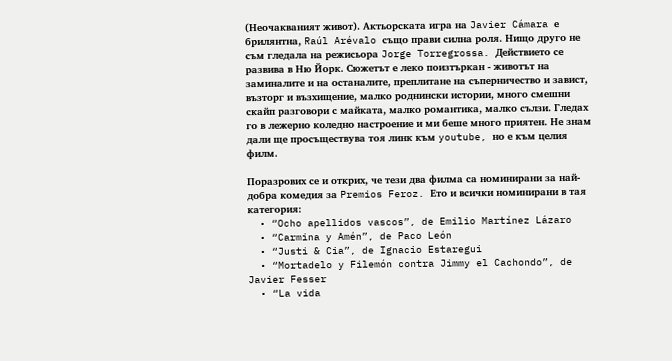(Неочакваният живот). Актьорската игра на Javier Cámara е брилянтна, Raúl Arévalo също прави силна роля. Нищо друго не съм гледала на режисьора Jorge Torregrossa. Действието се развива в Ню Йорк. Сюжетът е леко поизтъркан - животът на заминалите и на останалите, преплитане на съперничество и завист, възторг и възхищение, малко роднински истории, много смешни скайп разговори с майката, малко романтика, малко сълзи. Гледах го в лежерно коледно настроение и ми беше много приятен. Не знам дали ще просъществува тоя линк към youtube, но е към целия филм.

Поразрових се и открих, че тези два филма са номинирани за най-добра комедия за Premios Feroz. Ето и всички номинирани в тая категория:
  • “Ocho apellidos vascos”, de Emilio Martínez Lázaro
  • “Carmina y Amén”, de Paco León
  • “Justi & Cia”, de Ignacio Estaregui
  • “Mortadelo y Filemón contra Jimmy el Cachondo”, de Javier Fesser
  • “La vida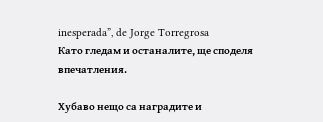inesperada”, de Jorge Torregrosa
Като гледам и останалите, ще споделя впечатления.

Хубаво нещо са наградите и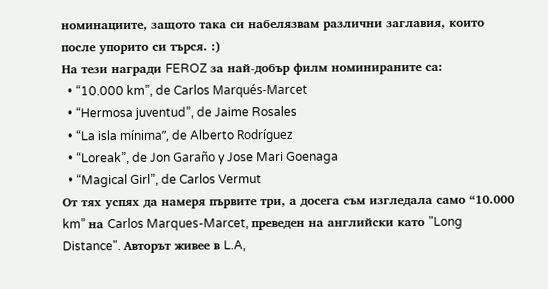номинациите, защото така си набелязвам различни заглавия, които после упорито си търся. :)
На тези награди FEROZ за най-добър филм номинираните са:
  • “10.000 km”, de Carlos Marqués-Marcet
  • “Hermosa juventud”, de Jaime Rosales
  • “La isla mínima”, de Alberto Rodríguez
  • “Loreak”, de Jon Garaño y Jose Mari Goenaga
  • “Magical Girl”, de Carlos Vermut
От тях успях да намеря първите три, а досега съм изгледала само “10.000 km” на Carlos Marques-Marcet, преведен на английски като "Long Distance". Авторът живее в L.A,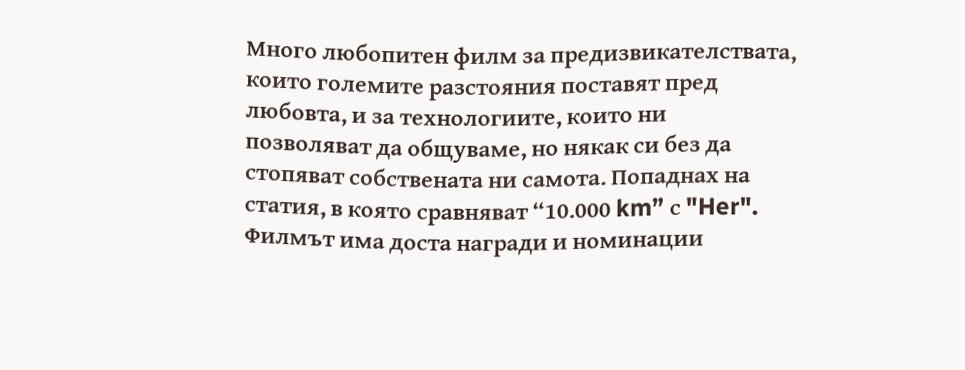Много любопитен филм за предизвикателствата, които големите разстояния поставят пред любовта, и за технологиите, които ни позволяват да общуваме, но някак си без да стопяват собствената ни самота. Попаднах на статия, в която сравняват “10.000 km” с "Her". Филмът има доста награди и номинации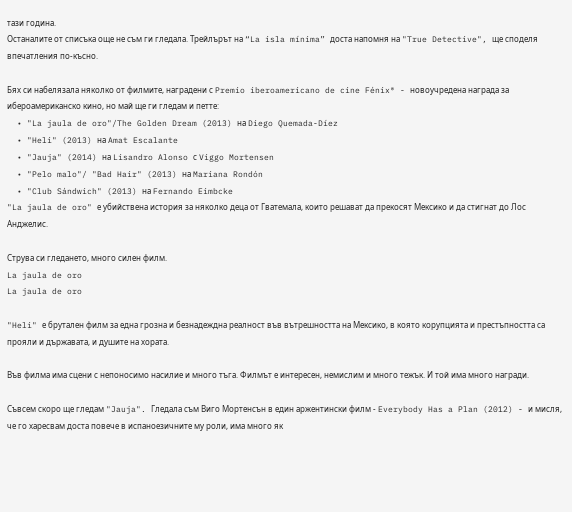тази година.
Останалите от списъка още не съм ги гледала. Трейлърът на “La isla mínima” доста напомня на "True Detective", ще споделя впечатления по-късно.

Бях си набелязала няколко от филмите, наградени с Premio iberoamericano de cine Fénix® - новоучредена награда за ибероамериканско кино, но май ще ги гледам и петте:
  • "La jaula de oro"/The Golden Dream (2013) на Diego Quemada-Díez
  • "Heli" (2013) на Amat Escalante
  • "Jauja" (2014) на Lisandro Alonso с Viggo Mortensen
  • "Pelo malo"/ "Bad Hair" (2013) на Mariana Rondón
  • "Club Sándwich" (2013) на Fernando Eimbcke
"La jaula de oro" е убийствена история за няколко деца от Гватемала, които решават да прекосят Мексико и да стигнат до Лос Анджелис.

Струва си гледането, много силен филм.
La jaula de oro
La jaula de oro

"Heli" е брутален филм за една грозна и безнадеждна реалност във вътрешността на Мексико, в която корупцията и престъпността са прояли и държавата, и душите на хората.

Във филма има сцени с непоносимо насилие и много тъга. Филмът е интересен, немислим и много тежък. И той има много награди.

Съвсем скоро ще гледам "Jauja". Гледала съм Виго Мортенсън в един аржентински филм - Everybody Has a Plan (2012) - и мисля, че го харесвам доста повече в испаноезичните му роли, има много як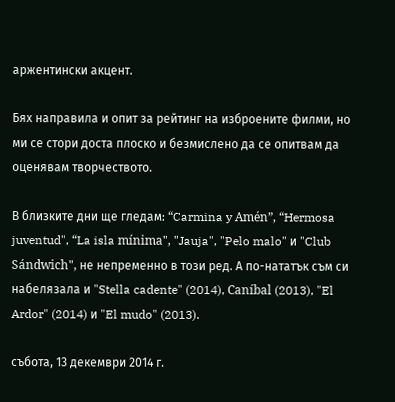аржентински акцент.

Бях направила и опит за рейтинг на изброените филми, но ми се стори доста плоско и безмислено да се опитвам да оценявам творчеството.

В близките дни ще гледам: “Carmina y Amén”, “Hermosa juventud", “La isla mínima", "Jauja", "Pelo malo" и "Club Sándwich", не непременно в този ред. А по-нататък съм си набелязала и "Stella cadente" (2014), Caníbal (2013), "El Ardor" (2014) и "El mudo" (2013).

събота, 13 декември 2014 г.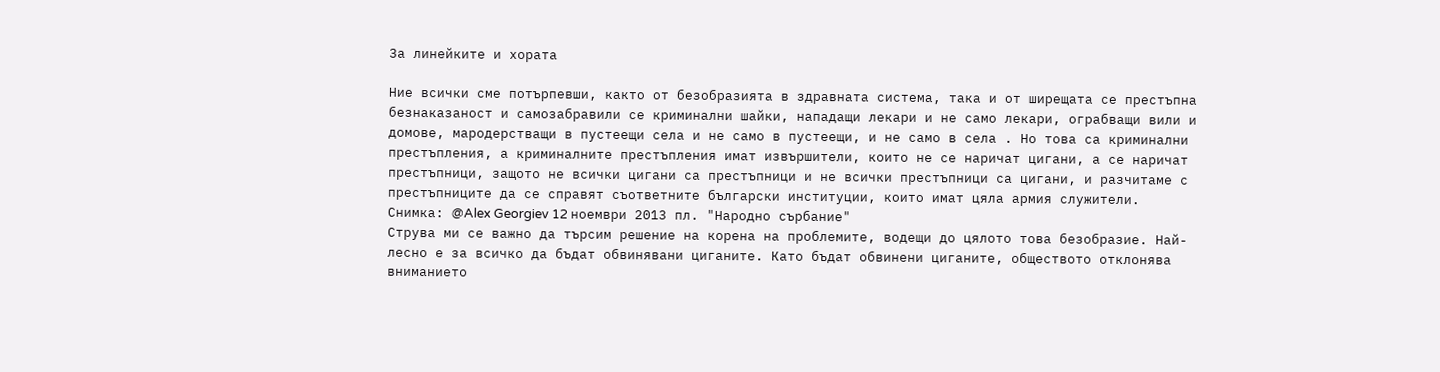За линейките и хората

Ние всички сме потърпевши, както от безобразията в здравната система, така и от ширещата се престъпна безнаказаност и самозабравили се криминални шайки, нападащи лекари и не само лекари, ограбващи вили и домове, мародерстващи в пустеещи села и не само в пустеещи, и не само в села . Но това са криминални престъпления, а криминалните престъпления имат извършители, които не се наричат цигани, а се наричат престъпници, защото не всички цигани са престъпници и не всички престъпници са цигани, и разчитаме с престъпниците да се справят съответните български институции, които имат цяла армия служители.
Снимка: @Alex Georgiev 12 ноември 2013 пл. "Народно сърбание"
Струва ми се важно да търсим решение на корена на проблемите, водещи до цялото това безобразие. Най-лесно е за всичко да бъдат обвинявани циганите. Като бъдат обвинени циганите, обществото отклонява вниманието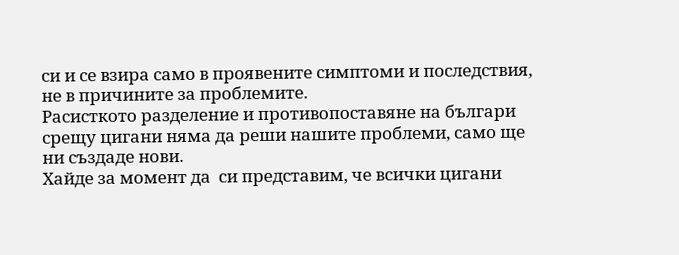си и се взира само в проявените симптоми и последствия, не в причините за проблемите.
Расисткото разделение и противопоставяне на българи срещу цигани няма да реши нашите проблеми, само ще ни създаде нови.
Хайде за момент да  си представим, че всички цигани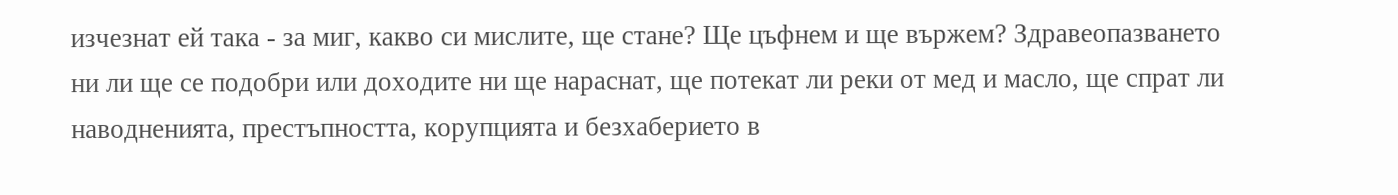изчезнат ей така - за миг, какво си мислите, ще стане? Ще цъфнем и ще вържем? Здравеопазването ни ли ще се подобри или доходите ни ще нараснат, ще потекат ли реки от мед и масло, ще спрат ли наводненията, престъпността, корупцията и безхаберието в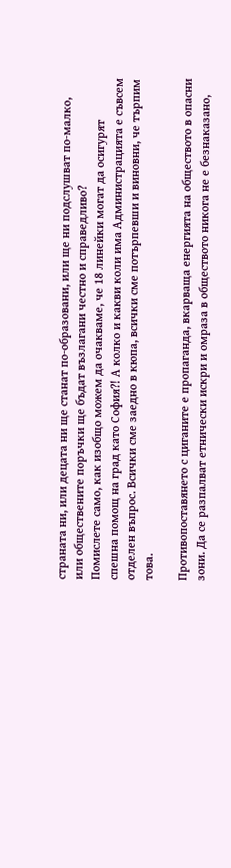страната ни, или децата ни ще станат по-образовани, или ще ни подслушват по-малко, или обществените поръчки ще бъдат възлагани честно и справедливо?
Помислете само, как изобщо можем да очакваме, че 18 линейки могат да осигурят спешна помощ на град като София?! А колко и какви коли има Администрацията е съвсем отделен въпрос. Всички сме заедно в кюпа, всички сме потърпевши и виновни, че търпим това.

Противопоставянето с циганите е пропаганда, вкарваща енергията на обществото в опасни зони. Да се разпалват етнически искри и омраза в обществото никога не е безнаказано,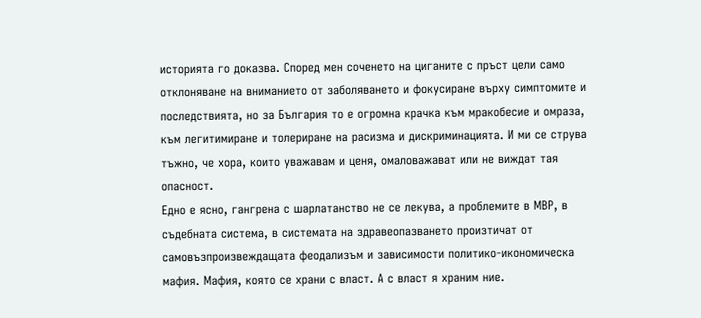историята го доказва. Според мен соченето на циганите с пръст цели само отклоняване на вниманието от заболяването и фокусиране върху симптомите и последствията, но за България то е огромна крачка към мракобесие и омраза, към легитимиране и толериране на расизма и дискриминацията. И ми се струва тъжно, че хора, които уважавам и ценя, омаловажават или не виждат тая опасност.
Едно е ясно, гангрена с шарлатанство не се лекува, а проблемите в МВР, в съдебната система, в системата на здравеопазването произтичат от самовъзпроизвеждащата феодализъм и зависимости политико-икономическа мафия. Мафия, която се храни с власт. А с власт я храним ние.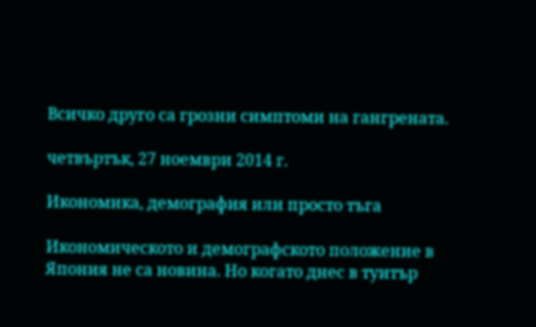Всичко друго са грозни симптоми на гангрената.

четвъртък, 27 ноември 2014 г.

Икономика, демография или просто тъга

Икономическото и демографското положение в Япония не са новина. Но когато днес в туитър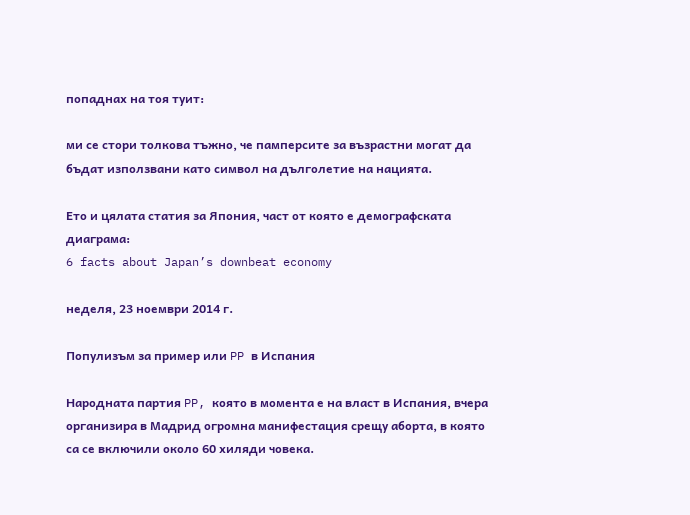попаднах на тоя туит:

ми се стори толкова тъжно, че памперсите за възрастни могат да бъдат използвани като символ на дълголетие на нацията.

Ето и цялата статия за Япония, част от която е демографската диаграма:
6 facts about Japan’s downbeat economy

неделя, 23 ноември 2014 г.

Популизъм за пример или PP в Испания

Народната партия PP, която в момента е на власт в Испания, вчера организира в Мадрид огромна манифестация срещу аборта, в която са се включили около 60 хиляди човека.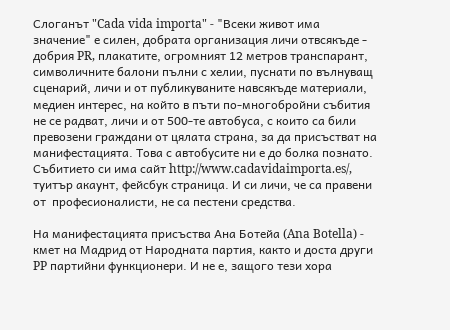Слоганът "Cada vida importa" - "Всеки живот има значение" е силен, добрата организация личи отвсякъде - добрия PR, плакатите, огромният 12 метров транспарант, символичните балони пълни с хелии, пуснати по вълнуващ сценарий, личи и от публикуваните навсякъде материали, медиен интерес, на който в пъти по-многобройни събития не се радват, личи и от 500-те автобуса, с които са били превозени граждани от цялата страна, за да присъстват на манифестацията. Това с автобусите ни е до болка познато.
Събитието си има сайт http://www.cadavidaimporta.es/, туитър акаунт, фейсбук страница. И си личи, че са правени от  професионалисти, не са пестени средства.

На манифестацията присъства Ана Ботейа (Ana Botella) - кмет на Мадрид от Народната партия, както и доста други PP партийни функционери. И не е, защого тези хора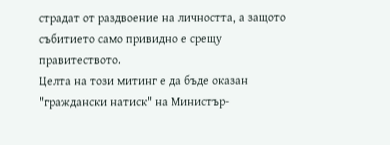страдат от раздвоение на личността, а защото събитието само привидно е срещу правитеството.
Целта на този митинг е да бъде оказан "граждански натиск" на Министър-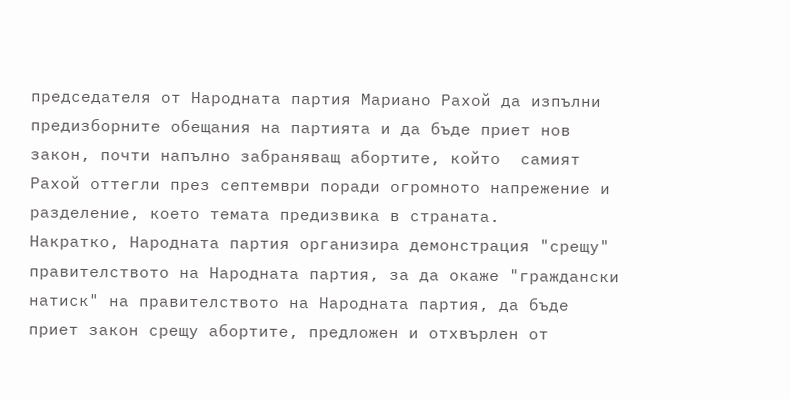председателя от Народната партия Мариано Рахой да изпълни предизборните обещания на партията и да бъде приет нов закон, почти напълно забраняващ абортите, който  самият Рахой оттегли през септември поради огромното напрежение и разделение, което темата предизвика в страната.
Накратко, Народната партия организира демонстрация "срещу" правителството на Народната партия, за да окаже "граждански натиск" на правителството на Народната партия, да бъде приет закон срещу абортите, предложен и отхвърлен от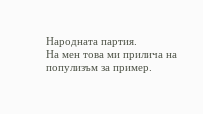Народната партия.
На мен това ми прилича на популизъм за пример.